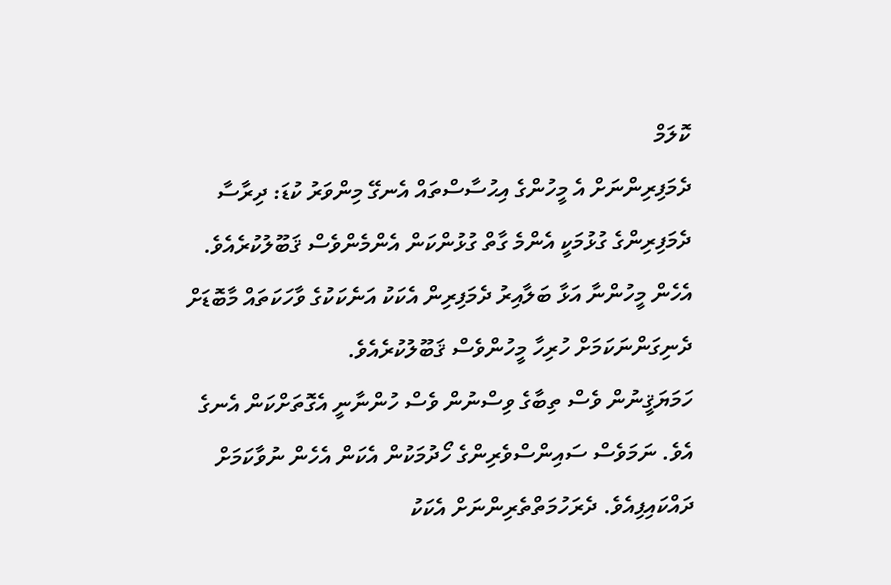ކޮލަމް
ދެމަފިރިންނަށް އެ މީހުންގެ އިޙުސާސްތައް އެނގޭ މިންވަރު ކުޑަ: ދިރާސާ
ދެމަފިރިންގެ ގުޅުމަކީ އެންމެ ގާތް ގުޅުންކަން އެންމެންވެސް ޤަބޫލުކުރެއެވެ. އެހެން މީހުންނާ އަޅާ ބަލާއިރު ދެމަފިރިން އެކަކު އަނެކަކުގެ ވާހަކަތައް މާބޮޑަށް ދެނިގަންނަކަމަށް ހުރިހާ މީހުންވެސް ޤަބޫލުކުރެއެވެ.
ހަމަޔަޤީނުން ވެސް ތިބާގެ ވިސްނުން ވެސް ހުންނާނީ އެގޮތަށްކަން އެނގެ އެވެ. ނަމަވެސް ސައިންސްވެރިންގެ ހޯދުމަކުން އެކަން އެހެން ނުވާކަމަށް ދައްކައިފިއެވެ. ދެރަހުމަތްތެރިންނަށް އެކަކު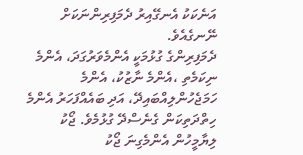އަނެކަކު އެނގޭއިރު ދެމަފިރިންނަކަށް ނޭނގެއެވެ.
ދެމަފިރިންގެ ގުޅުމަކީ އެންމެވަރުގަދަ، އެންމެ ނިކަމެތި ،އެންމެ ނާޒުކު، އެންމެ ހަމަޖެހުންލިއްބައިދޭ، އަދި ބައެއްފަހަރު އެންމެ ހިތްދަތިކަން ގެނެސްދޭ ގުޅުމެވެ. ޖޯކު ލިޔާމީހުން އެންމެގިނަ ޖޯކު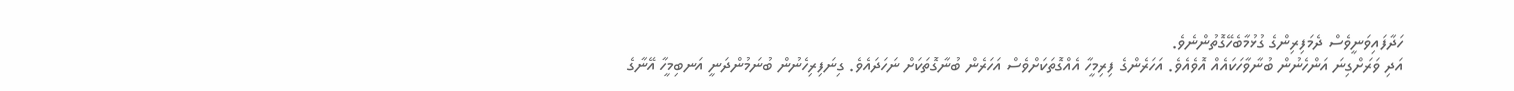ހަދާފައިވަނީވެސް ދެމަފިރިންގެ ގުޅުމާބެހޭގޮތުންނެވެ.
އަދި ވަރަށްގިނަ އަންހެނުން ބުނާވާހަކައެއް އޮވެއެވެ. އަހަރެންގެ ފިރިމީހާ އެއްގޮތަކަށްވެސް އަހަރެން ބުނާގޮތަކަށް ނަހަދައެވެ. ގިނަފިރިހެނުން ބުނަމުންދަނީ އަނބިމީހާ އޭނާގެ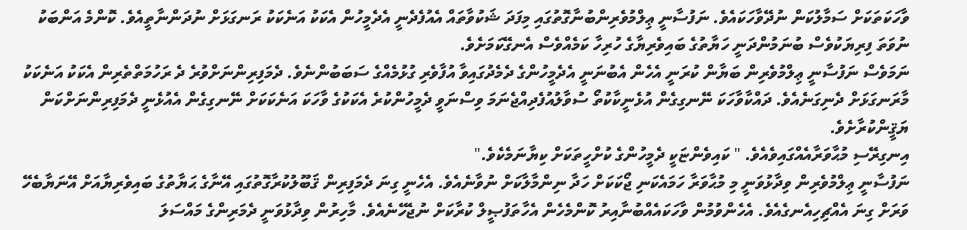ވާހަކަތަކަށް ސަމާލުކަން ނުދޭވާހަކައެވެ. ނަފުސާނީ ޢިލްމުވެރިންބުނާގޮތުގައި މިފަދަ ޝަކުވާތައް އެއުފެދެނީ އެދެމީހުން އެކަކު އަނެކަކު ރަނގަޅަށް ނުދަންނާތީއެވެ. ކޮންމެ އަންބަކު ނުވަތަ ފިރިޔަކުވެސް ބުނަމުންދަނީ ހަޔާތުގެ ބައިވެރިޔާގެ ހުރިހާ ކަމެއްވެސް އެނގޭކަމަށެވެ.
ނަމަވެސް ނަފުސާނީ ޢިލްމުވެރިން ބަޔާން ކުރަނީ އެހެން އެބުނަނީ އެދެމީހުންގެ ދެމެދުގައިވާ އުފާވެރި ގުޅުމެއްގެ ސަބަބުންނެވެ. ދެމަފިރިންނަށްވުރެ ދެ ރަހުމަތްތެރިން އެކަކު އަނެކަކު މާރަނގަޅަށް ދެނިގަނެއެވެ. ދައްކާވާހަކަ ނޭނގިގެން އުޅެނީކާކުތޯ ސުވާލުއުފެދިއްޖެނަމަ ވިސްނަވީ ދެމީހުންކުރެ އެކަކުގެ ވާހަކަ އަނެކަކަށް ނޭނގިގެން އެއުޅެނީ ދެމަފިރިންނަށްކަން ޔަޤީންކުރާށެވެ.
އިނގިރޭސި މުޙާވަރާއެއްގައިވެއެވެ. " ކައިވެންޏަކީ ދެމީހުންގެ ކުށްހީތަކަށް ކިޔާނަމެކެވެ."
ނަފުސާނީ ޢިލްމުވެރިން ވިދާޅުވަނީ މި މުޙާވަރާ ހަމައެކަނި ޖޯކަކަށް ހަދާ ނިންމާލާކަށް ނުވާނެއެވެ. އެހެނީ ގިނަ ދެމަފިރިން ޤަބޫލުކުރާގޮތުގައި އޭނާގެ ޙަޔާތުގެ ބައިވެރިޔާއަށް އޭނަޔާބެހޭ ވަރަށް ގިނަ އެއްޗިހިއެނގެއެވެ. އެހެންވުމުން ވާހަކައެއްބުނާއިރު ކޮންމެހެން އެހާތަފުޞީލް ކުރާކަށް ނުޖެހޭނެއެވެ. މާހިރުން ވިދާޅުވަނީ ދެމަރިންގެ މައްސަލަ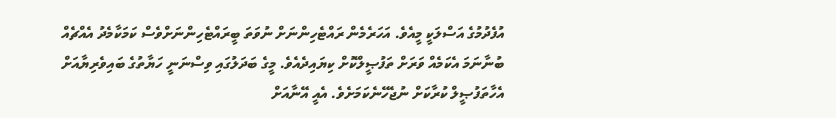އުފެދުމުގެ އަސްލަކީ މީއެވެ. އަހަރެމެން ރައްޓެހިންނަށް ނުވަތަ ބީރައްޓެހިންނަށްވެސް ކަމަކާމެދު އެއްޗެއް ބުނާނަމަ އެކަމެއް ވަރަށް ތަފުޞީލްކޮށް ކިޔައިދެއެވެ. މީގެ ބަދަލުގައި ވިސްނަނީ ހަޔާތުގެ ބައިވެރިޔާއަށް އެހާތަފުޞީލް ކުރާކަށް ނުޖެހޭނެކަމަށެވެ. އެއީ އޭނާއަށް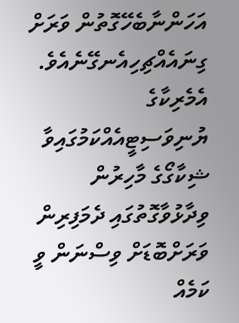އަހަންނާބެހޭގޮތުން ވަރަށް ގިނައެއްޗިހިއެނގޭނެއެވެ.
އެމެރިކާގެ ޔުނިވަސިޓީއެއްކަމުގައިވާ ޝިކާގޯގެ މާހިރުން ވިދާޅުވާގޮތުގައި ދެމަފިރިން ވަރަށްބޮޑަށް ވިސްނަން ވީ ކަމެއް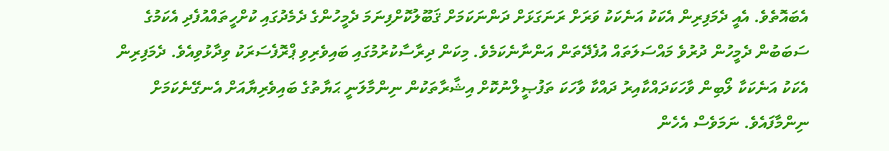އެބައޮތެވެ. އެއީ ދެމަފިރިން އެކަކު އަނެކަކު ވަރަށް ރަނަގަޅަށް ދަންނަކަމަށް ޤަބޫލުކޮށްފިނަމަ ދެމީހުންގެ ދެމެދުގައި ކުށްހީތައްއުފެދި އެކަމުގެ ސަބަބުން ދެމީހުން ދުރުވެ މައްސަލަތައް އުފެދޭތަން އަންނާނެކަމެވެ. މިކަން ދިރާސާކުރުމުގައި ބައިވެރިވި ޕްރޮފެސަރަކު ވިދާޅުވިއެވެ. ދެމަފިރިން އެކަކު އަނެކަކާ ލޯބިން ވާހަކަދައްކާއިރު ދައްކާ ވާހަކަ ތަފުޞީލްނުކޮށް އިޝާރާތަކުން ނިންމާލަނީ ޙަޔާތުގެ ބައިވެރިޔާއަށް އެނގޭނެކަމަށް ނިންމާފައެވެ. ނަމަވެސް އެހެން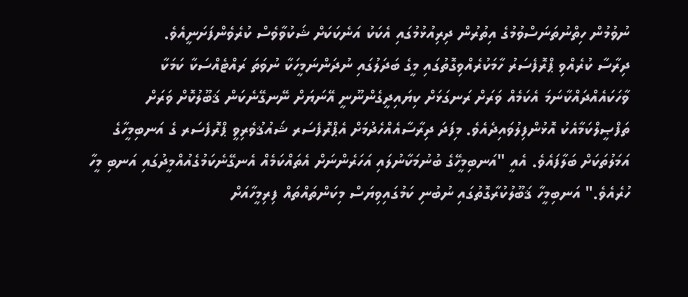ނުވުމުން ހިތްނުތަނަސްވުމުގެ އިތުރުން ދިރިއުޅުމުގައި އެކަކު އަނެކަކަށް ޝަކުވާވެސް ކުރެވެންފަށަނީއެވެ.
ދިރާސާ ކުރެއްވި ޕްރޮފެސަރު ހާމަކުރެއްވިގޮތުގައި މީގެ ބަދަލުގައި ނުދަންނަމީހަކާ ނުވަތަ ރައްޓެއްސަކާ ކަމަކާ ވާހަކައެއްދައްކާނަމަ އެކަމެއް ވަރަށް ރަނގަޅަށް ކިޔައިދީގެންނޫނީ އޭނަޔަށް ނޭނގޭނެކަން ޤަބޫލުކޮށް ވަރަށް ތަފްޞީލްކަމާއެކު އޮޅުންފިލުވައިދެއެވެ. މިފަދަ ދިރާސާއެއްހެދުމަށް އެޕްރޮފެސަރ ޝައުޤުވެރިވީ ޕްރޮފެސަރ ގެ އަނބިމީހާގެ އަމަލުތަކަށް ބަލާފައެވެ. އެއީ "އަނބިމީހޭގެ ބުނުމަކާނުލައި އަހަރެންނަށް އެތައްކަމެއް އެނގޭނެކަމުގެއުއްމީދުގައި އަނބި މީހާ ހުރެއެވެ." އަނބިމީހާ ޤަބޫލުކުރާގޮތުގައި ނުބުނި ކަމުގައިވިޔަސް މިކަންތައްތައް ފިރިމީހާއަށް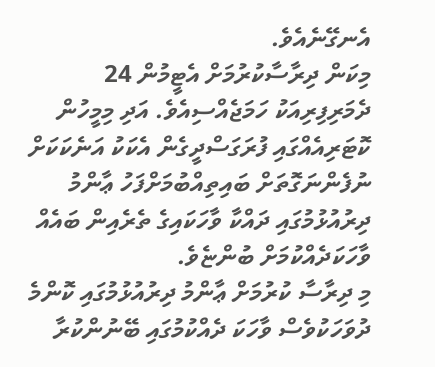އެނގޭނެއެވެ.
މިކަން ދިރާސާކުރުމަށް އެޓީމުން 24 ދެމަރިފިރިއަކު ހަމަޖެއްސިއެވެ. އަދި މިމީހުން ކޮޓަރިއެއްގައި ފުރަގަސްދީގެން އެކަކު އަނެކަކަށް ނުފެންނަގޮތަށް ބައިތިއްބުމަށްފަހު ޢާންމު ދިރުއުޅުމުގައި ދައްކާ ވާހަކައިގެ ތެރެއިން ބައެއް ވާހަކަދެއްކުމަށް ބުންޏެވެ.
މި ދިރާސާ ކުރުމަށް ޢާންމު ދިރުއުޅުމުގައި ކޮންމެ ދުވަހަކުވެސް ވާހަކަ ދެއްކުމުގައި ބޭނުންކުރާ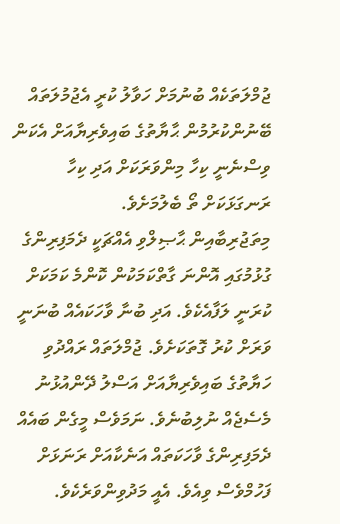ޖުމްލަތަކެއް ބުނުމަށް ހަވާލު ކުރީ އެޖުމުލަތައް ބޭނުންކުރުމުން ޙާޔާތުގެ ބައިވެރިޔާއަށް އެކަން ވިސްނެނީ ކިހާ މިންވަރަކަށް އަދި ކިހާ ރަނގަޅަކަށް ތޯ ބެލުމަށެވެ.
މިތަޖުރިބާއިން ޙާޞިލްވި އެއްޗަކީ ދެމަފިރިންގެ ގުޅުމުގައި އޮންނަ ގާތްކަމަކުން ކޮންމެ ކަމަކަށް ކުރަނީ ލަފާއެކެވެ. އަދި ބުނާ ވާހަކައެއް ބުނަނީ ވަރަށް ކުރު ގޮތަކަށެވެ. ޖުމްލަތައް ރައްދުވި ހަޔާތުގެ ބައިވެރިޔާއަށް އަސްލު ދޭންއުޅުނު މެސެޖެއް ނުލިބުނެވެ. ނަމަވެސް މީގެން ބައެއް ދެމަފިރިންގެ ވާހަކަތައް އަނެކާއަށް ރަނަޅަށް ފަހުމްވެސް ވިއެވެ. އެއީ މަދުވިންވަރެކެވެ.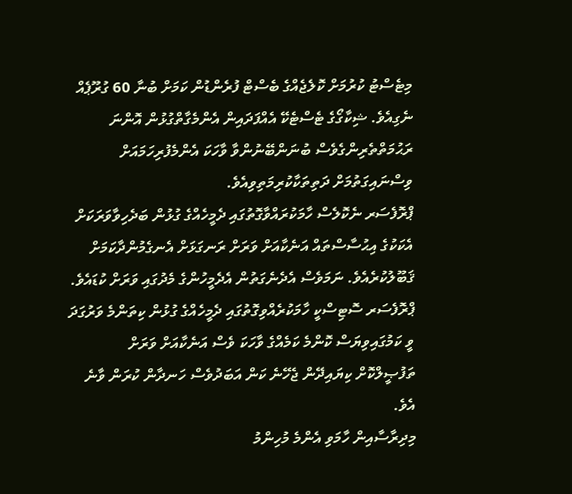މިޓެސްޓު ކުރުމަށް ކޮލެޖެއްގެ ބެސްޓް ފުރެންޑުން ކަމަށް ބުނާ 60 ގުރޫޕެއް ނެގިއެވެ. ޝިކާގޯގެ ޓެސްޓެކޭ އެއްފަދައިން އެންމެގާތްގުޅުން އޮންނަ ރަޙުމަތްތެރިންގެވެސް ބުނަންބޭނުންވާ ވާހަކަ އެންމެފުރިހަމައަށް ވިސްނައިގަތުމަށް ދަތިތަކާކުރިމަތިވިއެވެ.
ޕްރޮފެސަރ ނެކޮލެސް ހާމަކުރައްވާގޮތުގައި ދެމީހެއްގެ ގުޅުން ބަދެހިވާވަރަކަށް އެކަކުގެ އިޙުސާސްތައް އަނެކާއަށް ވަރަށް ރަނގަޅަށް އެނގެމުންދާކަމަށް ޤަބޫލުކުރެއެވެ. ނަމަވެސް އެދެނެގަތުން އެދެމީހުންގެ މެދުގައި ވަރަށް ކުޑައެވެ.
ޕްރޮފެސަރ ސޮޓިސްކީ ހާމަކުރެއްވިގޮތުގައި ދެމީހެއްގެ ގުޅުން ކިތަންމެ ވަރުގަދަ ވީ ކަމުގައިވިޔަސް ކޮންމެ ކަމެއްގެ ވާހަކަ ވެސް އަނެކާއަށް ވަރަށް ތަފުޞީލްކޮށް ކިޔައިދޭން ޖެހޭނެ ކަން އަބަދުވެސް ހަނދާން ކުރަން ވާނެ އެވެ.
މިދިރާސާއިން ހާމަވި އެންމެ މުހިންމު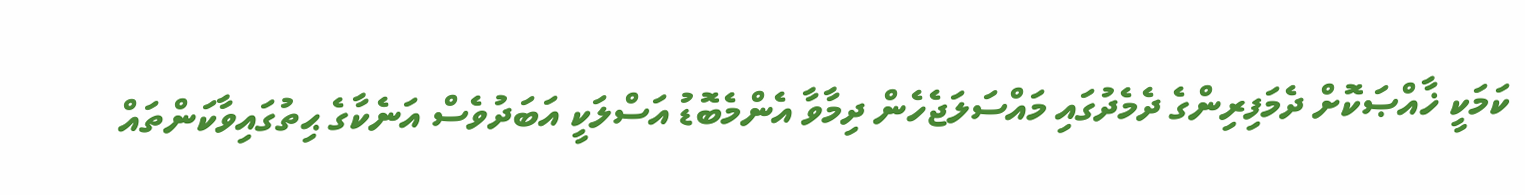ކަމަކީ ޚާއްޞަކޮށް ދެމަފިރިންގެ ދެމެދުގައި މައްސަލަޖެހެން ދިމާވާ އެންމެބޮޑު އަސްލަކީ އަބަދުވެސް އަނެކާގެ ޙިތުގައިވާކަންތައް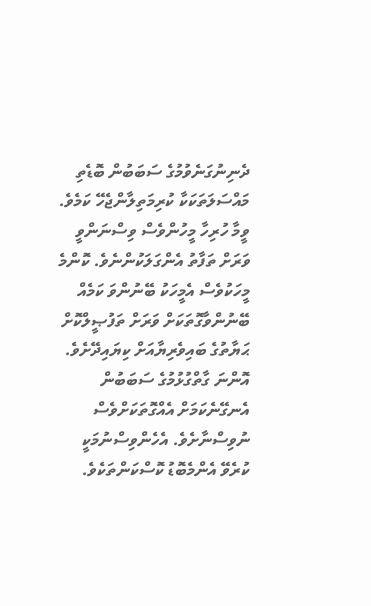ދެނިނުގަނެވުމުގެ ސަބަބުން ބޮޑެތި މައްސަލަތަކަކާ ކުރިމަތިލާންޖެހޭ ކަމެވެ. ވީމާ ހުރިހާ މީހުންވެސް ވިސްނަންވީ ވަރަށް ތަފާތު އެންގަލަކުންނެވެ. ކޮންމެ މީހަކުވެސް އެމީހަކު ބޭނުންވަ ކަމެއް ބޭނުންވާގޮތަކަށް ވަރަށް ތަފުޞީލްކޮށް ޙަޔާތުގެ ބައިވެރިޔާއަށް ކިޔައިދޭށެވެ. އޮންނަ ގާތްގުޅުމުގެ ސަބަބުން އެނގޭނެކަމަށް އެއްގޮތަކަށްވެސް ނުވިސްނާށެވެ. އެހެންވިސްނުމަކީ ކުރެވޭ އެންމެބޮޑު ކޮސްކަންތަކެވެ.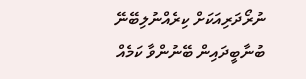ނުރޯދަރިއަކަށް ކިރެއްނުލިބޭނޭ ބުނާބީދައިން ބޭނުންވާ ކަމެއް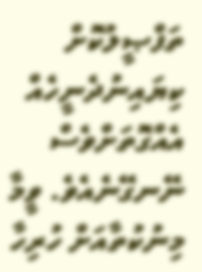ތަފްޞީލުކޮށް ކިޔައިނުދެނީހެއް އެއްގޮތަށްވެސް ނޭނގޭނެއެވެ. ވީމާ މިނުކުތާއަށް ހުރިހާ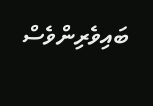ބައިވެރިންވެސް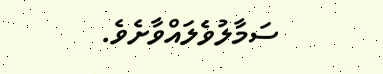ސަމާލުވެލައްވާށެވެ.